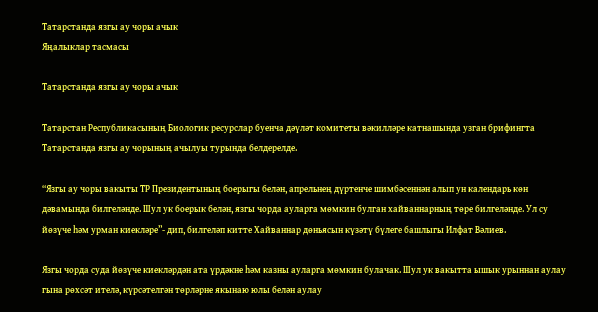Татарстанда язгы ау чоры ачык
Яңалыклар тасмасы

Татарстанда язгы ау чоры ачык

Татарстан Республикасының Биологик ресурслар буенча дәүләт комитеты вәкилләре катнашында узган брифингта Татарстанда язгы ау чорының ачылуы турында белдерелде.

“Язгы ау чоры вакыты ТР Президентының боерыгы белән, апрельнең дүртенче шимбәсеннән алып ун календарь көн дәвамында билгеләнде. Шул ук боерык белән, язгы чорда ауларга мөмкин булган хайваннарның төре билгеләнде. Ул су йөзүче һәм урман киекләре”- дип, билгеләп китте Хайваннар дөньясын күзәтү бүлеге башлыгы Илфат Вәлиев.

Язгы чорда суда йөзүче киекләрдән ата үрдәкне һәм казны ауларга мөмкин булачак. Шул ук вакытта ышык урыннан аулау гына рөхсәт ителә, күрсәтелгән төрләрне якынаю юлы белән аулау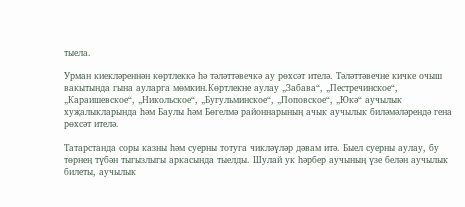тыела.

Урман киекләреннән көртлеккә һә тәләттәвечкә ау рөхсәт ителә. Тәләттәвечне кичке очыш вакытында гына ауларга мөмкин.Көртлекне аулау „Забава“, „Пестречинское“, „Караишевское“, „Никольское“, „Бугульминское“, „Поповское“, „Юкә“ аучылык хуҗалыкларында һәм Баулы һәм Бөгелмә районнарының ачык аучылык биләмәләрендә гена рөхсәт ителә.

Татарстанда соры казны һәм суерны тотуга чикләүләр дәвам итә. Быел суерны аулау, бу төрнең түбән тыгызлыгы аркасында тыелды. Шулай ук һәрбер аучының үзе белән аучылык билеты, аучылык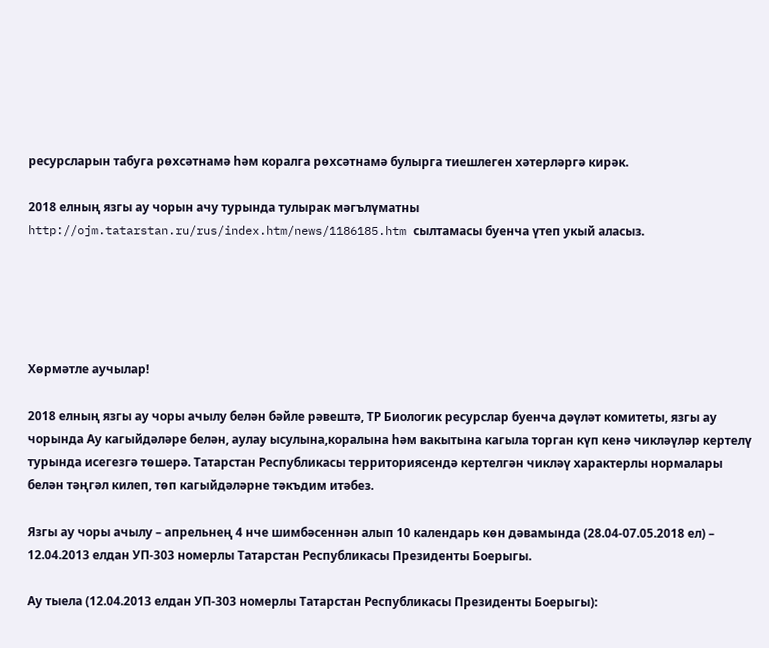ресурсларын табуга рөхсәтнамә һәм коралга рөхсәтнамә булырга тиешлеген хәтерләргә кирәк.

2018 елның язгы ау чорын ачу турында тулырак мәгълүматны http://ojm.tatarstan.ru/rus/index.htm/news/1186185.htm сылтамасы буенча үтеп укый аласыз.





Хөрмәтле аучылар!

2018 елның язгы ау чоры ачылу белән бәйле рәвештә, ТР Биологик ресурслар буенча дәүләт комитеты, язгы ау чорында Ау кагыйдәләре белән, аулау ысулына,коралына һәм вакытына кагыла торган күп кенә чикләүләр кертелү турында исегезгә төшерә. Татарстан Республикасы территориясендә кертелгән чикләү характерлы нормалары белән тәңгәл килеп, төп кагыйдәләрне тәкъдим итәбез.

Язгы ау чоры ачылу – апрельнең 4 нче шимбәсеннән алып 10 календарь көн дәвамында (28.04-07.05.2018 ел) – 12.04.2013 елдан УП-303 номерлы Татарстан Республикасы Президенты Боерыгы.

Ау тыела (12.04.2013 елдан УП-303 номерлы Татарстан Республикасы Президенты Боерыгы):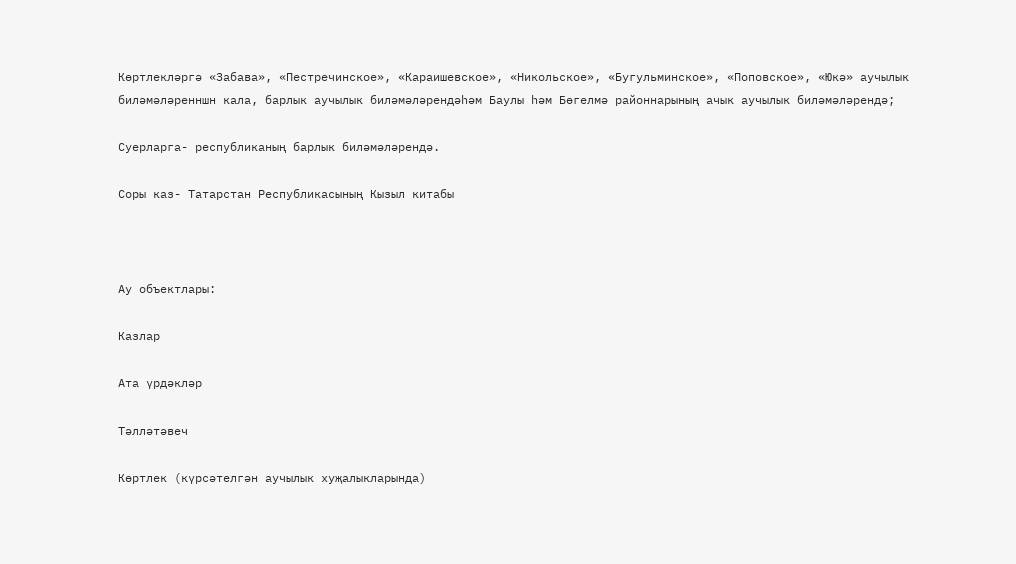Көртлекләргә «Забава», «Пестречинское», «Караишевское», «Никольское», «Бугульминское», «Поповское», «Юкә» аучылык биләмәләренншн кала, барлык аучылык биләмәләрендәһәм Баулы һәм Бөгелмә районнарының ачык аучылык биләмәләрендә;

Суерларга- республиканың барлык биләмәләрендә.

Соры каз- Татарстан Республикасының Кызыл китабы



Ау объектлары:

Казлар

Ата үрдәкләр

Тәлләтәвеч

Көртлек (күрсәтелгән аучылык хуҗалыкларында)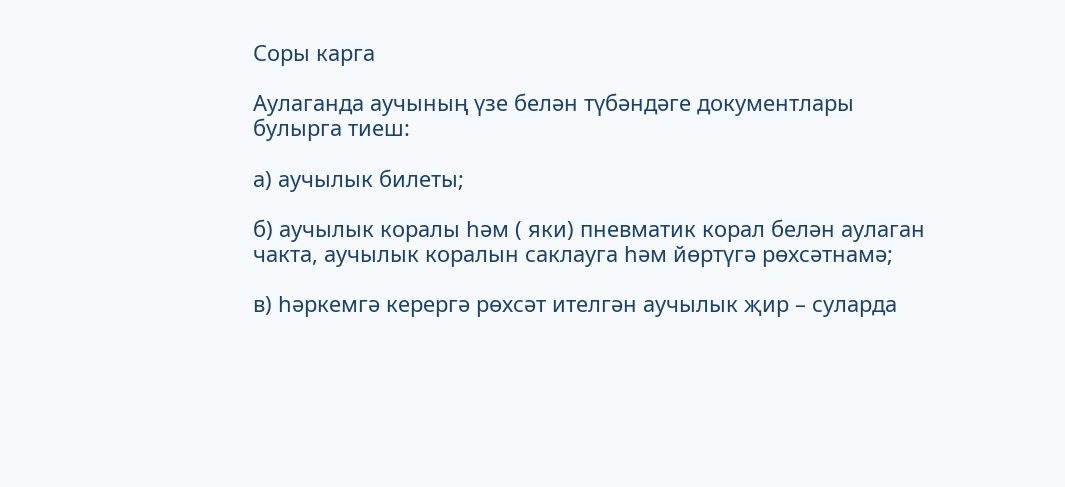Соры карга

Аулаганда аучының үзе белән түбәндәге документлары булырга тиеш:

а) аучылык билеты;

б) аучылык коралы һәм ( яки) пневматик корал белән аулаган чакта, аучылык коралын саклауга һәм йөртүгә рөхсәтнамә;

в) һәркемгә керергә рөхсәт ителгән аучылык җир – суларда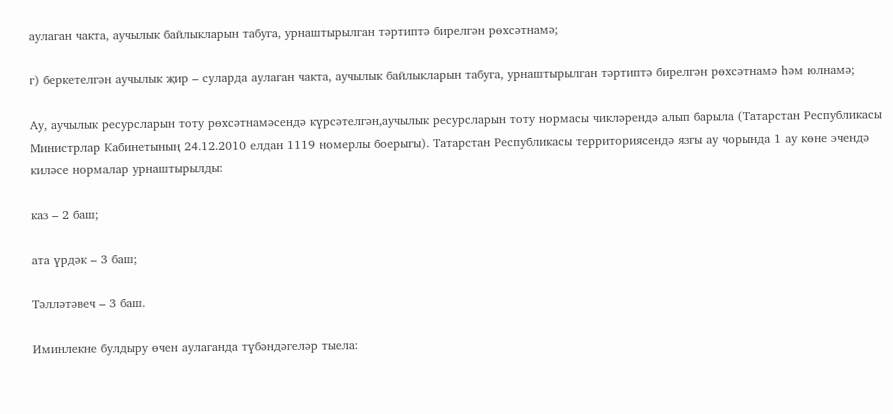аулаган чакта, аучылык байлыкларын табуга, урнаштырылган тәртиптә бирелгән рөхсәтнамә;

г) беркетелгән аучылык җир – суларда аулаган чакта, аучылык байлыкларын табуга, урнаштырылган тәртиптә бирелгән рөхсәтнамә һәм юлнамә;

Ау, аучылык ресурсларын тоту рөхсәтнамәсендә күрсәтелгән,аучылык ресурсларын тоту нормасы чикләрендә алып барыла (Татарстан Республикасы Министрлар Кабинетының 24.12.2010 елдан 1119 номерлы боерыгы). Татарстан Республикасы территориясендә язгы ау чорында 1 ау көне эчендә киләсе нормалар урнаштырылды:

каз – 2 баш;

ата үрдәк – 3 баш;

Тәлләтәвеч – 3 баш.

Иминлекне булдыру өчен аулаганда түбәндәгеләр тыела: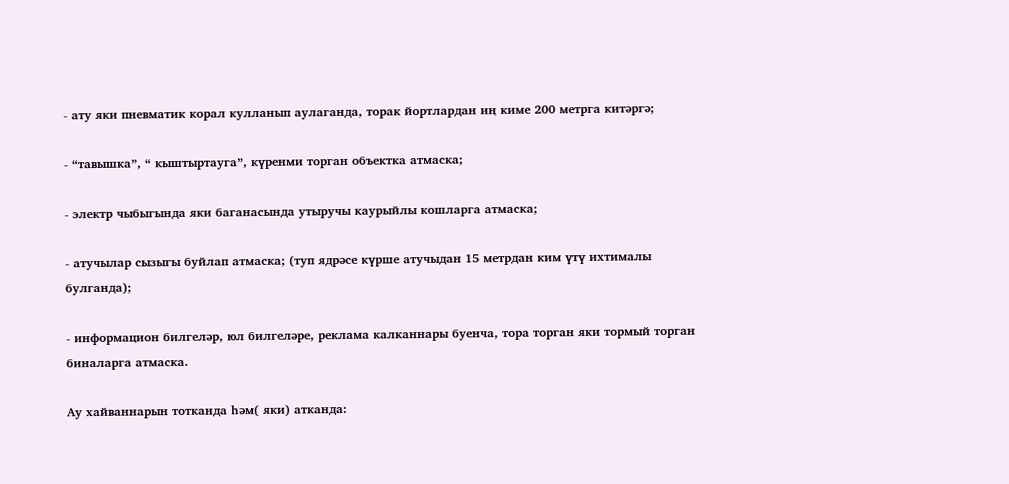- ату яки пневматик корал кулланып аулаганда, торак йортлардан иң киме 200 метрга китәргә;

- “тавышка”, “ кыштыртауга”, күренми торган объектка атмаска;

- электр чыбыгында яки баганасында утыручы каурыйлы кошларга атмаска;

- атучылар сызыгы буйлап атмаска; (туп ядрәсе күрше атучыдан 15 метрдан ким үтү ихтималы булганда);

- информацион билгеләр, юл билгеләре, реклама калканнары буенча, тора торган яки тормый торган биналарга атмаска.

Ау хайваннарын тотканда һәм( яки) атканда: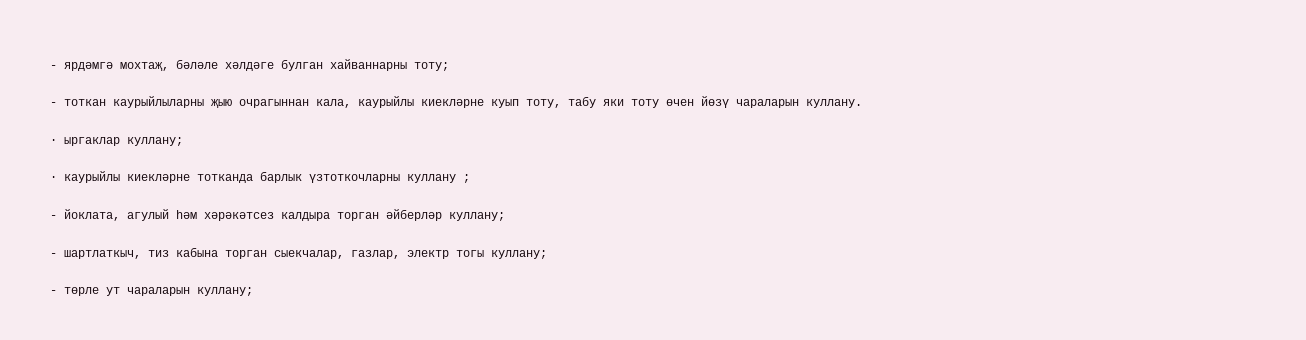- ярдəмгə мохтаҗ, бәләле хәлдәге булган хайваннарны тоту;

- тоткан каурыйлыларны җыю очрагыннан кала, каурыйлы киекләрне куып тоту, табу яки тоту өчен йөзү чараларын куллану.

· ыргаклар куллану;

· каурыйлы киекләрне тотканда барлык үзтоткочларны куллану ;

- йоклата, агулый һәм хәрәкәтсез калдыра торган әйберләр куллану;

- шартлаткыч, тиз кабына торган сыекчалар, газлар, электр тогы куллану;

- төрле ут чараларын куллану;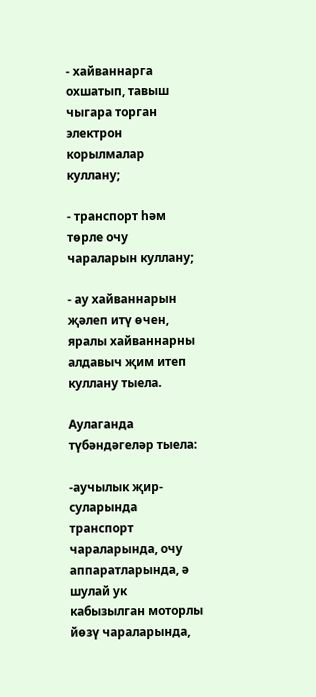- хайваннарга охшатып, тавыш чыгара торган электрон корылмалар куллану;

- транспорт һәм төрле очу чараларын куллану;

- ау хайваннарын җәлеп итү өчен, яралы хайваннарны алдавыч җим итеп куллану тыела.

Аулаганда түбәндәгеләр тыела:

-аучылык җир-суларында транспорт чараларында, очу аппаратларында, ә шулай ук кабызылган моторлы йөзү чараларында,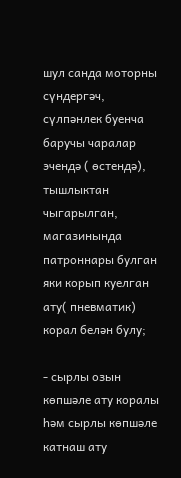шул санда моторны сүндергәч, сүлпəнлек буенча баручы чаралар эчендә ( өстендә), тышлыктан чыгарылган, магазинында патроннары булган яки корып куелган ату( пневматик) корал белән булу;

- сырлы озын көпшәле ату коралы һәм сырлы көпшәле катнаш ату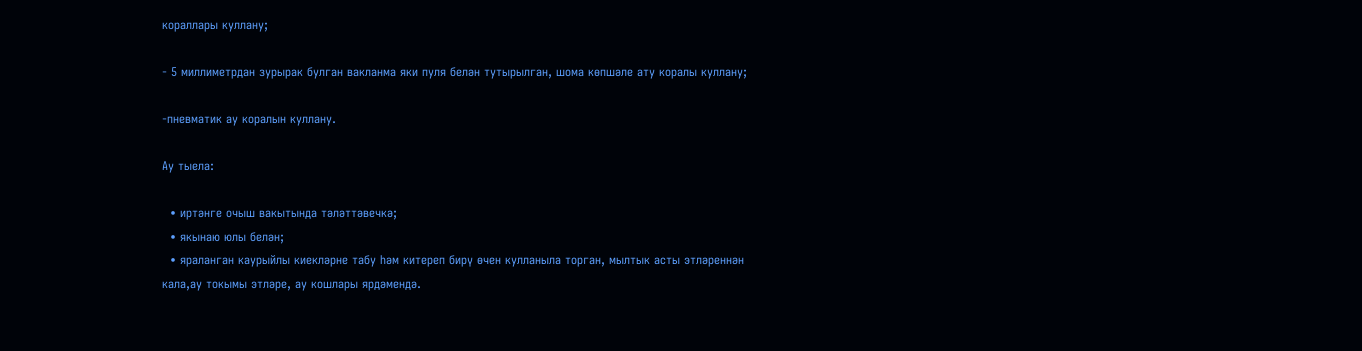кораллары куллану;

- 5 миллиметрдан зурырак булган вакланма яки пуля белән тутырылган, шома көпшәле ату коралы куллану;

-пневматик ау коралын куллану.

Ау тыела:

  • иртәнге очыш вакытында тәләттәвечкә;
  • якынаю юлы белән;
  • яраланган каурыйлы киекләрне табу һәм китереп бирү өчен кулланыла торган, мылтык асты этләреннән кала,ау токымы этләре, ау кошлары ярдәмендә.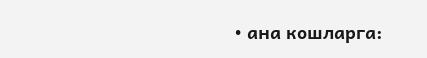• ана кошларга: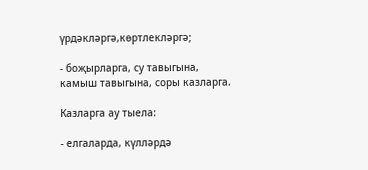үрдәкләргә,көртлекләргә;

- боҗырларга, су тавыгына, камыш тавыгына, соры казларга.

Казларга ау тыела:

- елгаларда, күлләрдә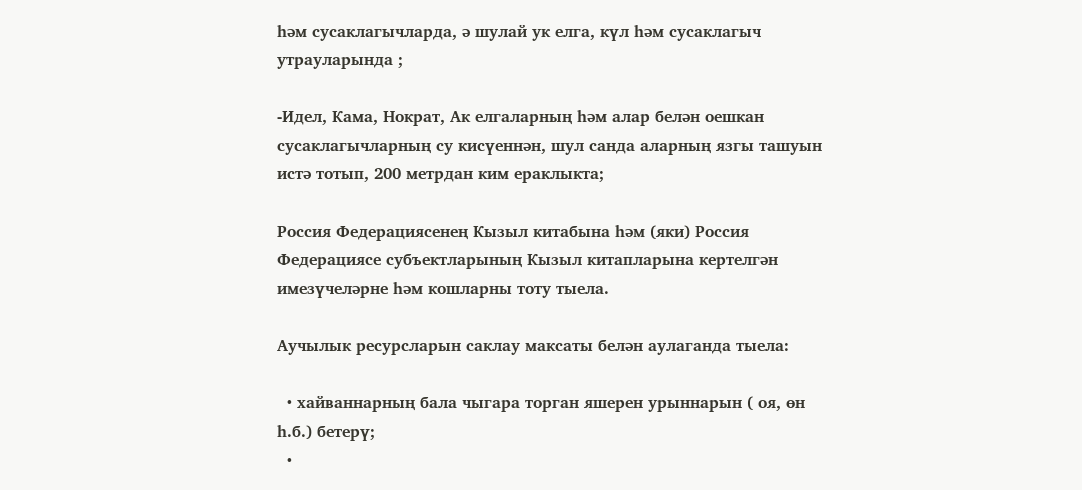һәм сусаклагычларда, ә шулай ук елга, күл һәм сусаклагыч утрауларында ;

-Идел, Кама, Нократ, Ак елгаларның һәм алар белән оешкан сусаклагычларның су кисүеннән, шул санда аларның язгы ташуын истә тотып, 200 метрдан ким ераклыкта;

Россия Федерациясенең Кызыл китабына һәм (яки) Россия Федерациясе субъектларының Кызыл китапларына кертелгән имезүчеләрне һәм кошларны тоту тыела.

Аучылык ресурсларын саклау максаты белән аулаганда тыела:

  • хайваннарның бала чыгара торган яшерен урыннарын ( оя, өн һ.б.) бетерү;
  •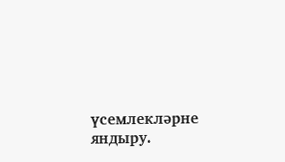үсемлекләрне яндыру.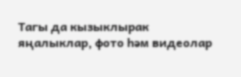Тагы да кызыклырак яңалыклар, фото һәм видеолар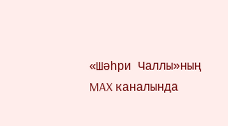«Шәһри Чаллы»ның MAX каналында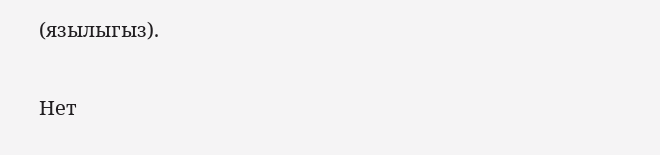(язылыгыз).


Нет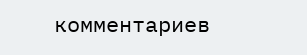комментариев